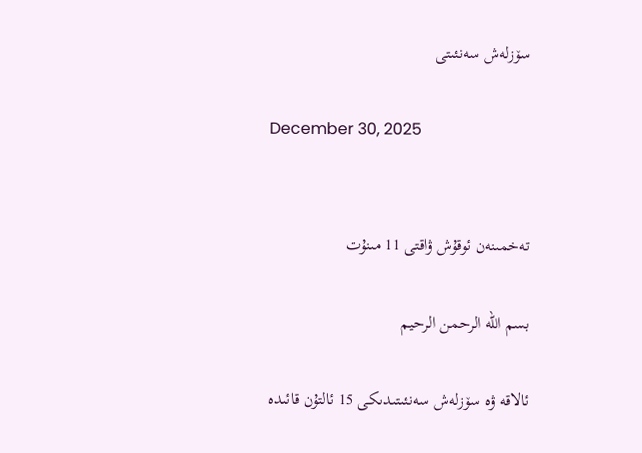سۆزلەش سەنئىتى

December 30, 2025


تەخمىنەن ئوقۇش ۋاقتى 11 مىنۇت

بسم الله الرحمن الرحيم

ئالاقە ۋە سۆزلەش سەنئىتىدىكى 15 ئالتۇن قائىدە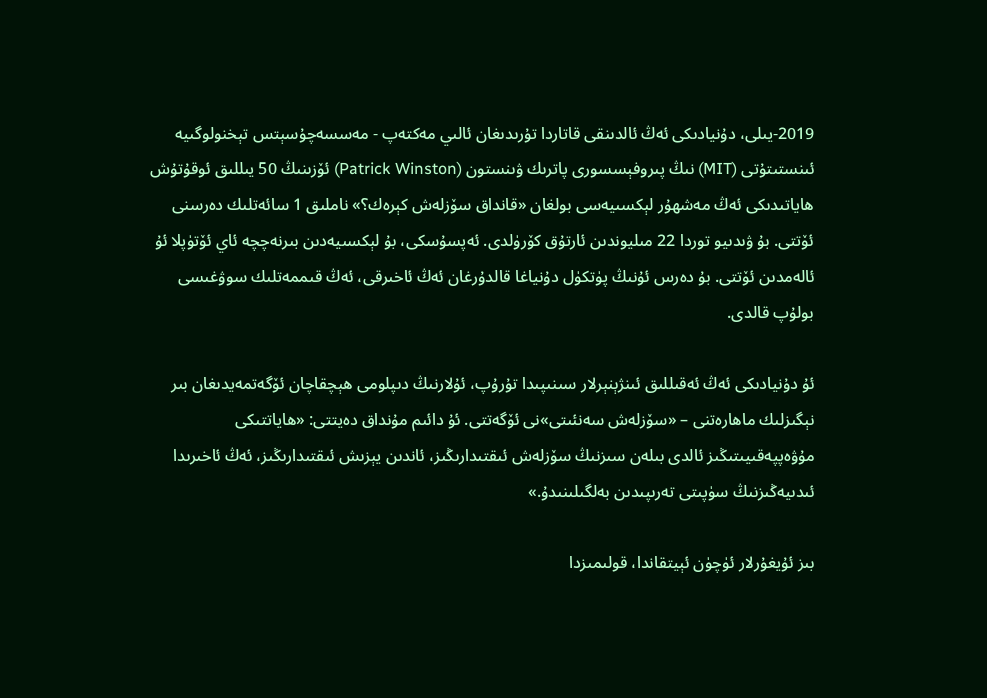2019-يىلى، دۇنيادىكى ئەڭ ئالدىنقى قاتاردا تۇرىدىغان ئالىي مەكتەپ - مەسسەچۇسېتس تېخنولوگىيە ئىنستىتۇتى (MIT) نىڭ پىروفېسسورى پاترىك ۋىنستون (Patrick Winston) ئۆزىنىڭ 50 يىللىق ئوقۇتۇش ھاياتىدىكى ئەڭ مەشھۇر لېكسىيەسى بولغان «قانداق سۆزلەش كېرەك؟» ناملىق 1 سائەتلىك دەرسنى ئۆتتى. بۇ ۋىدىيو توردا 22 مىليوندىن ئارتۇق كۆرۈلدى. ئەپسۇسكى، بۇ لېكسىيەدىن بىرنەچچە ئاي ئۆتۈپلا ئۇ ئالەمدىن ئۆتتى. بۇ دەرس ئۇنىڭ پۈتكۈل دۇنياغا قالدۇرغان ئەڭ ئاخىرقى، ئەڭ قىممەتلىك سوۋغىسى بولۇپ قالدى.

ئۇ دۇنيادىكى ئەڭ ئەقىللىق ئىنژېنېرلار سىنىپىدا تۇرۇپ، ئۇلارنىڭ دىپلومى ھېچقاچان ئۆگەتمەيدىغان بىر نېگىزلىك ماھارەتنى – «سۆزلەش سەنئىتى»نى ئۆگەتتى. ئۇ دائىم مۇنداق دەيتتى: «ھاياتتىكى مۇۋەپپەقىيىتىڭىز ئالدى بىلەن سىزنىڭ سۆزلەش ئىقتىدارىڭىز، ئاندىن يېزىش ئىقتىدارىڭىز، ئەڭ ئاخىرىدا ئىدىيەڭىزنىڭ سۈپىتى تەرىپىدىن بەلگىلىنىدۇ.»

بىز ئۇيغۇرلار ئۈچۈن ئېيتقاندا، قولىمىزدا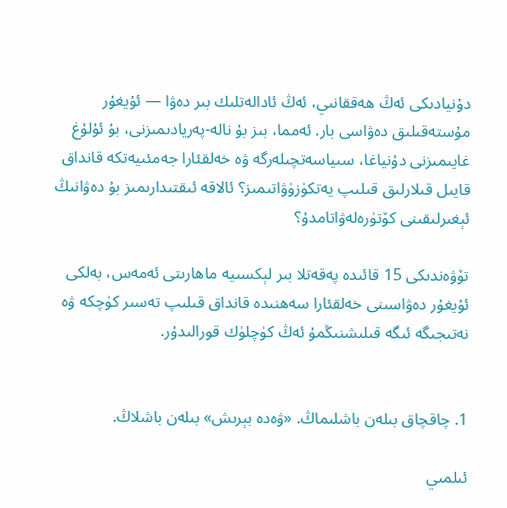دۇنيادىكى ئەڭ ھەققانىي، ئەڭ ئادالەتلىك بىر دەۋا — ئۇيغۇر مۇستەقىلىق دەۋاسى بار. ئەمما، بىز بۇ نالە-پەريادىمىزنى، بۇ ئۇلۇغ غايىمىزنى دۇنياغا، سىياسەتچىلەرگە ۋە خەلقئارا جەمئىيەتكە قانداق قايىل قىلارلىق قىلىپ يەتكۈزۈۋاتىمىز؟ ئالاقە ئىقتىدارىمىز بۇ دەۋانىڭ ئېغىرلىقىنى كۆتۈرەلەۋاتامدۇ؟

تۆۋەندىكى 15 قائىدە پەقەتلا بىر لېكسىيە ماھارىتى ئەمەس، بەلكى ئۇيغۇر دەۋاسىنى خەلقئارا سەھنىدە قانداق قىلىپ تەسىر كۈچكە ۋە نەتىجىگە ئىگە قىلىشنىڭمۇ ئەڭ كۈچلۈك قورالىدۇر.


1. چاقچاق بىلەن باشلىماڭ. «ۋەدە بېرىش» بىلەن باشلاڭ.

ئىلمىي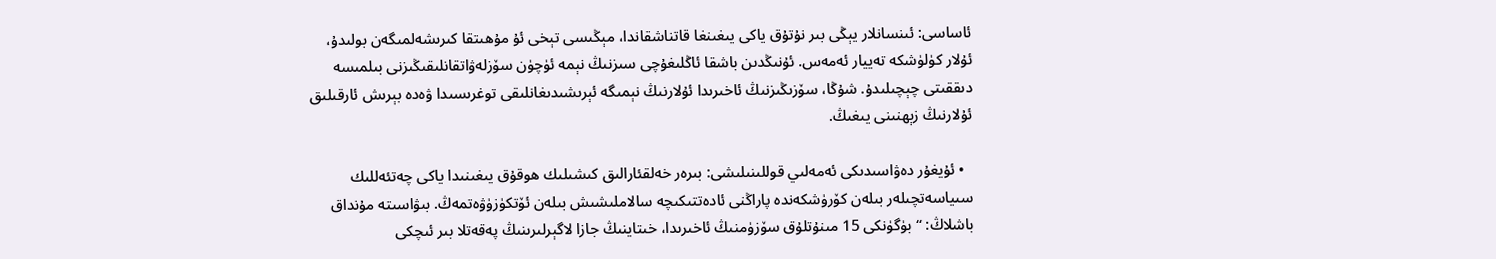ئاساسى: ئىنسانلار يېڭى بىر نۇتۇق ياكى يىغىنغا قاتناشقاندا، مېڭىسى تېخى ئۇ مۇھىتقا كىرىشەلمىگەن بولىدۇ، ئۇلار كۈلۈشكە تەييار ئەمەس. ئۇنىڭدىن باشقا ئاڭلىغۇچى سىزنىڭ نېمە ئۈچۈن سۆزلەۋاتقانلىقىڭىزنى بىلمىسە دىققىتى چېچىلىدۇ. شۇڭا، سۆزىڭىزنىڭ ئاخىرىدا ئۇلارنىڭ نېمىگە ئېرىشىدىغانلىقى توغرىسىدا ۋەدە بېرىش ئارقىلىق ئۇلارنىڭ زېھنىنى يىغىڭ.

  • ئۇيغۇر دەۋاسىدىكى ئەمەلىي قوللىنىلىشى: بىرەر خەلقئارالىق كىشىلىك ھوقۇق يىغىنىدا ياكى چەتئەللىك سىياسەتچىلەر بىلەن كۆرۈشكەندە پاراڭنى ئادەتتىكىچە سالاملىشىش بىلەن ئۆتكۈزۈۋەتمەڭ. بىۋاسىتە مۇنداق باشلاڭ: “بۈگۈنكى 15 مىنۇتلۇق سۆزۈمنىڭ ئاخىرىدا، خىتاينىڭ جازا لاگېرلىرىنىڭ پەقەتلا بىر ئىچكى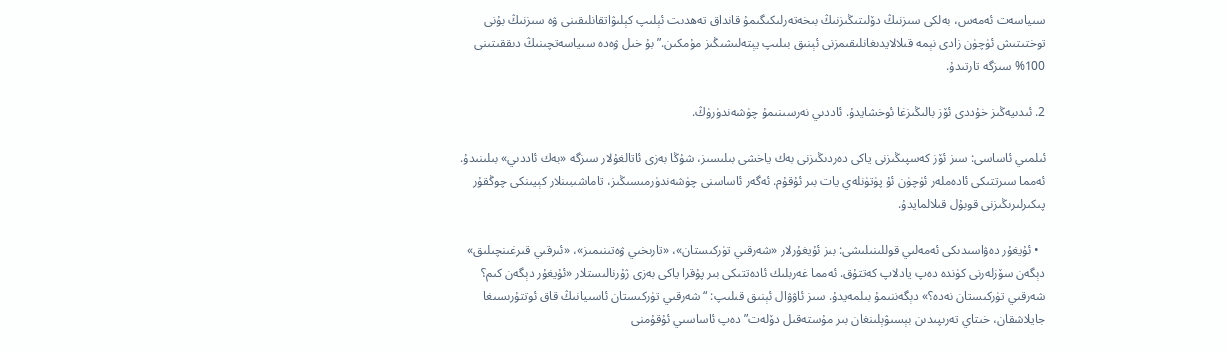سىياسەت ئەمەس، بەلكى سىزنىڭ دۆلىتىڭىزنىڭ بىخەتەرلىكىگىمۇ قانداق تەھدىت ئېلىپ كېلىۋاتقانلىقىنى ۋە سىزنىڭ بۇنى توختىتىش ئۈچۈن زادى نېمە قىلالايدىغانلىقىمزنى ئېنىق بىلىپ يېتەلىشىڭىز مۇمكىن.” بۇ خىل ۋەدە سىياسەتچىنىڭ دىققىتىنى 100% سىزگە تارتىدۇ.

2. ئىدىيەڭىز خۇددى ئۆز بالىڭىزغا ئوخشايدۇ. ئاددىي نەرسىنىمۇ چۈشەندۈرۈڭ.

ئىلمىي ئاساسى: سىز ئۆز كەسپىڭىزنى ياكى دەردىڭىزنى بەك ياخشى بىلىسىز، شۇڭا بەزى ئاتالغۇلار سىزگە «بەك ئاددىي» بىلىنىدۇ. ئەمما سىرتتىكى ئادەملەر ئۈچۈن ئۇ پۈتۈنلەي يات بىر ئۇقۇم. ئەگەر ئاساسنى چۈشەندۈرمىسىڭىز، تاماشىبىنلار كېيىنكى چوڭقۇر پىكىرلىرىڭىزنى قوبۇل قىلالمايدۇ.

  • ئۇيغۇر دەۋاسىدىكى ئەمەلىي قوللىنىلىشى: بىز ئۇيغۇرلار «شەرقىي تۈركىستان»، «تارىخىي ۋەتىنىمىز»، «ئىرقىي قىرغىنچىلىق» دېگەن سۆزلەرنى كۈندە دەپ يادلاپ كەتتۇق. ئەمما غەربلىك ئادەتتىكى بىر پۇقرا ياكى بەزى ژۇرنالىستلار «ئۇيغۇر دېگەن كىم؟ شەرقىي تۈركىستان نەدە؟» دېگەننىمۇ بىلمەيدۇ. سىز ئاۋۋال ئېنىق قىلىپ: “شەرقىي تۈركىستان ئاسىيانىڭ قاق ئوتتۇرىسىغا جايلاشقان، خىتاي تەرىپىدىن بېسىۋېلىنغان بىر مۇستەقىل دۆلەت” دەپ ئاساسىي ئۇقۇمنى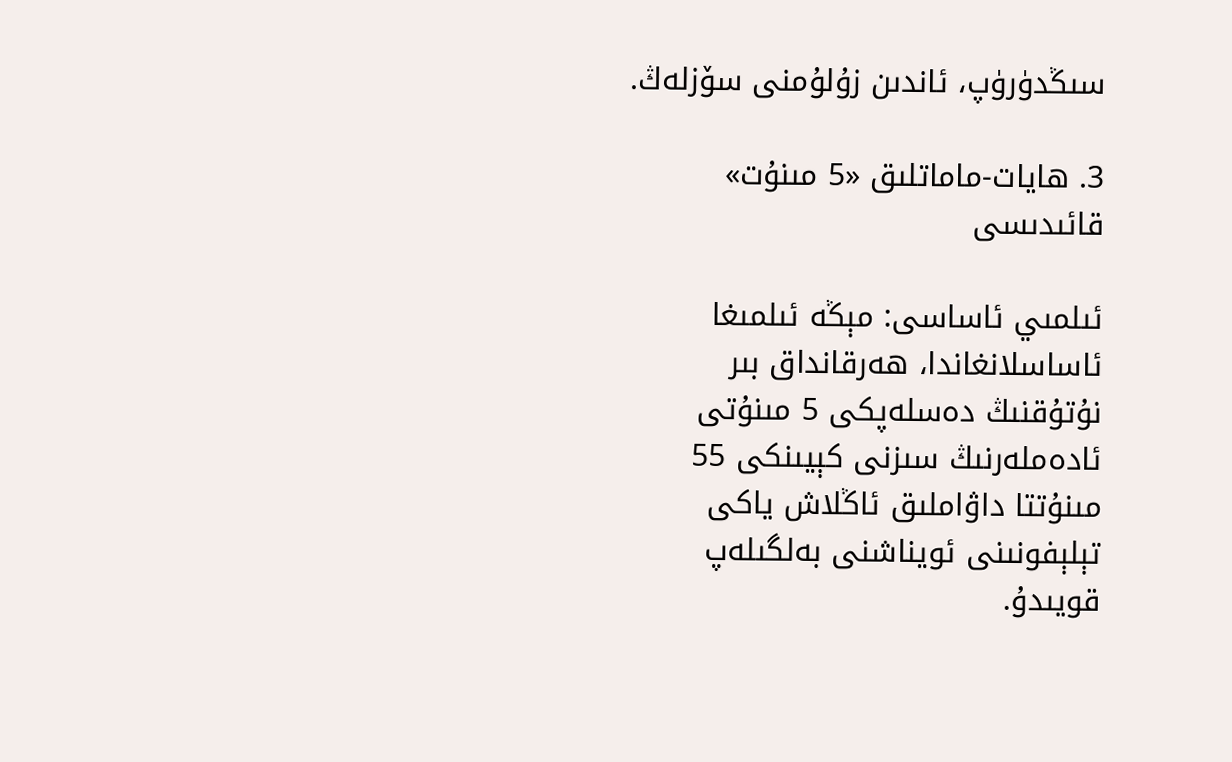سىڭدۈرۈپ، ئاندىن زۇلۇمنى سۆزلەڭ.

3. ھايات-ماماتلىق «5 مىنۇت» قائىدىسى

ئىلمىي ئاساسى: مېڭە ئىلمىغا ئاساسلانغاندا، ھەرقانداق بىر نۇتۇقنىڭ دەسلەپكى 5 مىنۇتى ئادەملەرنىڭ سىزنى كېيىنكى 55 مىنۇتتا داۋاملىق ئاڭلاش ياكى تېلېفونىنى ئويناشنى بەلگىلەپ قويىدۇ.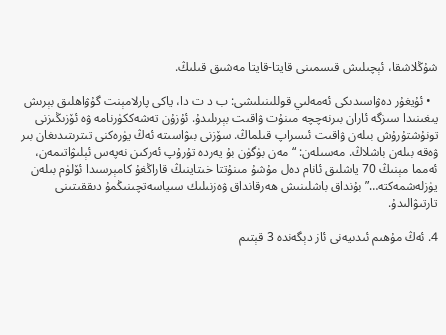شۇڭلاشقا، ئېچىلىش قىسمىنى قايتا-قايتا مەشىق قىلىڭ.

  • ئۇيغۇر دەۋاسىدىكى ئەمەلىي قوللىنىلىشى: ب د ت دا، ياكى پارلامېنت گۇۋاھلىق بېرىش يىغىنىدا سىزگە ئاران بىرنەچچە مىنۇت ۋاقىت بېرىلىدۇ. ئۇزۇن تەشەككۈرنامە ۋە ئۆزىڭىزنى تونۇشتۇرۇش بىلەن ۋاقىت ئىسراپ قىلماڭ. سۆزنى بىۋاسىتە ئەڭ يۈرەكنى تىترىتىدىغان بىر ۋەقە بىلەن باشلاڭ. مەسىلەن: “مەن بۈگۈن بۇ يەردە تۇرۇپ ئەركىن نەپەس ئېلىۋاتىمەن، ئەمما مېنىڭ 70 ياشلىق ئانام دەل مۇشۇ مىنۇتتا خىتاينىڭ قاراڭغۇ كامېرسىدا ئۆلۈم بىلەن يۈزلەشمەكتە…” بۇنداق باشلىنىش ھەرقانداق ۋەزنىلىك سىياسەتچىنىڭمۇ دىققىتىنى تارتىۋالىدۇ.

4. ئەڭ مۇھىم ئىدىيەنى ئاز دېگەندە 3 قېتىم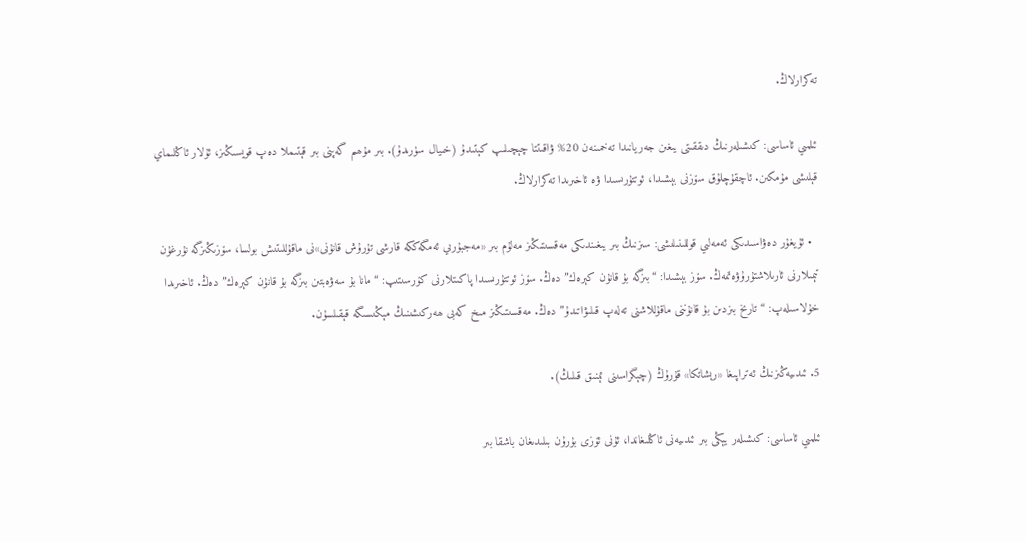تەكرارلاڭ.

ئىلمىي ئاساسى: كىشىلەرنىڭ دىققىتى يىغىن جەريانىدا تەخمىنەن 20% ۋاقىتتا چېچىلىپ كېتىدۇ (خىيال سۈرىدۇ). بىر مۇھىم گەپنى بىر قېتىملا دەپ قويسىڭىز، ئۇلار ئاڭلىماي قېلىشى مۇمكىن. ئاچقۇچلۇق سۆزنى بېشىدا، ئوتتۇرىسىدا ۋە ئاخىرىدا تەكرارلاڭ.

  • ئۇيغۇر دەۋاسىدىكى ئەمەلىي قوللىنىلىشى: سىزنىڭ بىر يىغىندىكى مەقسىتىڭىز مەلۇم بىر «مەجبۇرىي ئەمگەككە قارشى تۇرۇش قانۇنى»نى ماقۇللىتىش بولسا، سۆزىڭىزگە نۇرغۇن تېمىلارنى ئارىلاشتۇرۇۋەتمەڭ. سۆز بېشىدا: “بىزگە بۇ قانۇن كېرەك” دەڭ. سۆز ئوتتۇرىسىدا پاكىتلارنى كۆرسىتىپ: “مانا بۇ سەۋەبتىن بىزگە بۇ قانۇن كېرەك” دەڭ. ئاخىرىدا خۇلاسىلەپ: “تارىخ بىزدىن بۇ قانۇننى ماقۇللاشنى تەلەپ قىلىۋاتىدۇ” دەڭ. مەقسىتىڭىز مىخ كەبى ھەركىشىنىڭ مېڭىسىگە قېقىلسۇن.

5. ئىدىيەڭىزنىڭ ئەتراپىغا «رېشاتكا» قۇرۇڭ (چېگراسىنى ئېنىق قىلىڭ).

ئىلمىي ئاساسى: كىشىلەر يېڭى بىر ئىدىيەنى ئاڭلىغاندا، ئۇنى ئۆزى بۇرۇن بىلىدىغان باشقا بىر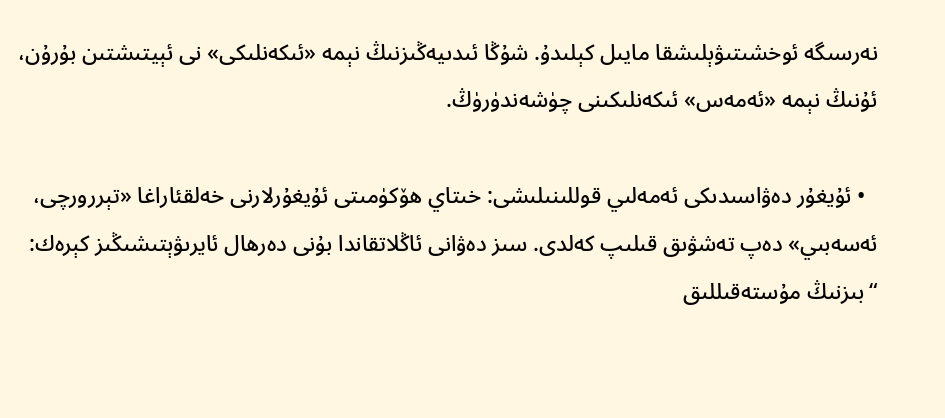نەرسىگە ئوخشىتىۋېلىشقا مايىل كېلىدۇ. شۇڭا ئىدىيەڭىزنىڭ نېمە «ئىكەنلىكى» نى ئېيتىشتىن بۇرۇن، ئۇنىڭ نېمە «ئەمەس» ئىكەنلىكىنى چۈشەندۈرۈڭ.

  • ئۇيغۇر دەۋاسىدىكى ئەمەلىي قوللىنىلىشى: خىتاي ھۆكۈمىتى ئۇيغۇرلارنى خەلقئاراغا «تېررورچى، ئەسەبىي» دەپ تەشۋىق قىلىپ كەلدى. سىز دەۋانى ئاڭلاتقاندا بۇنى دەرھال ئايرىۋېتىشىڭىز كېرەك: “بىزنىڭ مۇستەقىللىق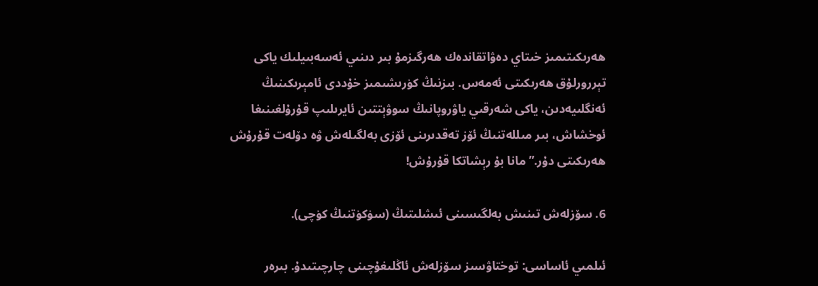ھەرىكىتىمىز خىتاي دەۋاتقاندەك ھەرگىزمۇ بىر دىنىي ئەسەبىيلىك ياكى تېررورلۇق ھەرىكىتى ئەمەس. بىزنىڭ كۈرىشىمىز خۇددى ئامېرىكىنىڭ ئەنگلىيەدىن، ياكى شەرقىي ياۋروپانىڭ سوۋېتتىن ئايرىلىپ قۇرۇلغىنىغا ئوخشاش، بىر مىللەتنىڭ ئۆز تەقدىرىنى ئۆزى بەلگىلەش ۋە دۆلەت قۇرۇش ھەرىكىتى دۇر.” مانا بۇ رېشاتكا قۇرۇش!

6. سۆزلەش تىنىش بەلگىسىنى ئىشلىتىڭ (سۈكۈتنىڭ كۈچى).

ئىلمىي ئاساسى: توختاۋسىز سۆزلەش ئاڭلىغۇچىنى چارچىتىدۇ. بىرەر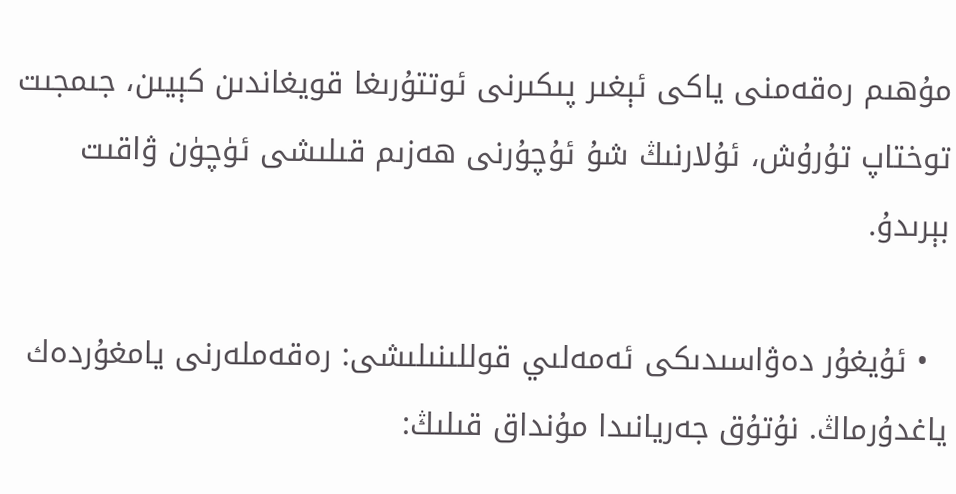مۇھىم رەقەمنى ياكى ئېغىر پىكىرنى ئوتتۇرىغا قويغاندىن كېيىن، جىمجىت توختاپ تۇرۇش، ئۇلارنىڭ شۇ ئۇچۇرنى ھەزىم قىلىشى ئۈچۈن ۋاقىت بېرىدۇ.

  • ئۇيغۇر دەۋاسىدىكى ئەمەلىي قوللىنىلىشى: رەقەملەرنى يامغۇردەك ياغدۇرماڭ. نۇتۇق جەريانىدا مۇنداق قىلىڭ: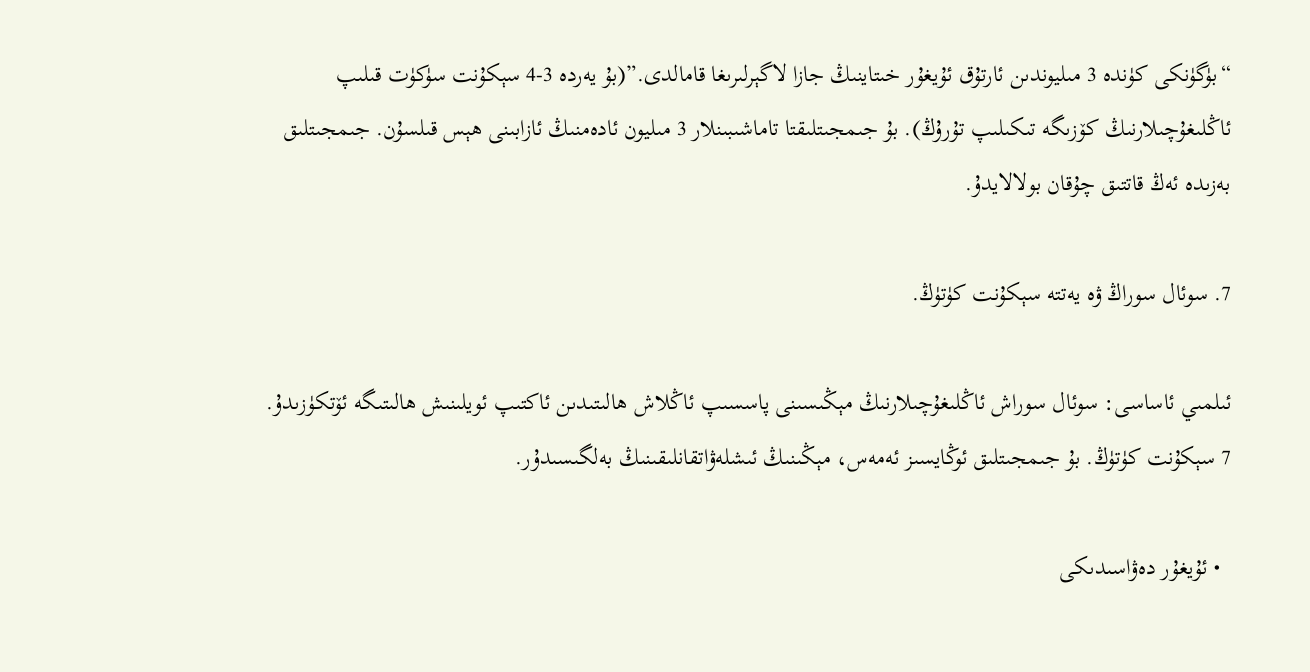“بۈگۈنكى كۈندە 3 مىليوندىن ئارتۇق ئۇيغۇر خىتاينىڭ جازا لاگېرلىرىغا قامالدى.”(بۇ يەردە 3-4 سېكۇنت سۈكۈت قىلىپ ئاڭلىغۇچىلارنىڭ كۆزىگە تىكىلىپ تۇرۇڭ). بۇ جىمجىتلىقتا تاماشىبىنلار 3 مىليون ئادەمنىڭ ئازابىنى ھېس قىلسۇن. جىمجىتلىق بەزىدە ئەڭ قاتتىق چۇقان بولالايدۇ.

7. سوئال سوراڭ ۋە يەتتە سېكۇنت كۈتۈڭ.

ئىلمىي ئاساسى: سوئال سوراش ئاڭلىغۇچىلارنىڭ مېڭىسىنى پاسسىپ ئاڭلاش ھالىتىدىن ئاكتىپ ئويلىنىش ھالىتىگە ئۆتكۈزىدۇ. 7 سېكۇنت كۈتۈڭ. بۇ جىمجىتلىق ئوڭايسىز ئەمەس، مېڭىنىڭ ئىشلەۋاتقانلىقىنىڭ بەلگىسىدۇر.

  • ئۇيغۇر دەۋاسىدىكى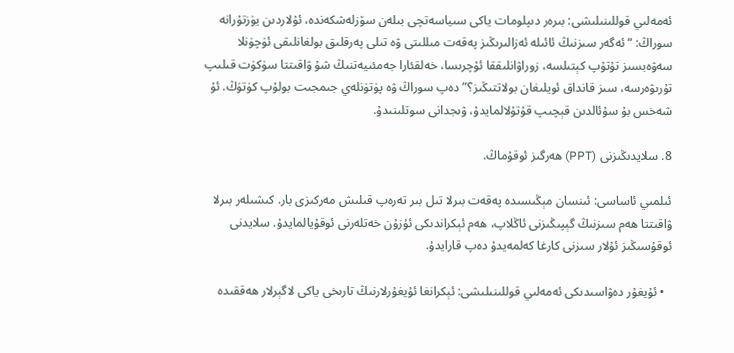ئەمەلىي قوللىنىلىشى: بىرەر دىپلومات ياكى سىياسەتچى بىلەن سۆزلەشكەندە، ئۇلاردىن يۈزتۇرانە سوراڭ: “ئەگەر سىزنىڭ ئائىلە ئەزالىرىڭىز پەقەت مىللىتى ۋە تىلى پەرقلىق بولغانلىقى ئۈچۈنلا سەۋەبسىز تۇتۇپ كېتىلسە، زوراۋانلىققا ئۇچرىسا، خەلقئارا جەمئىيەتنىڭ شۇ ۋاقىتتا سۈكۈت قىلىپ تۇرىۋەرسە، سىز قانداق ئويلىغان بولاتتىڭىز؟” دەپ سوراڭ ۋە پۈتۈنلەي جىمجىت بولۇپ كۈتۈڭ. ئۇ شەخس بۇ سۇئالدىن قېچىپ قۇتۇلالمايدۇ، ۋىجدانى سوتلىنىدۇ.

8. سلايدىڭىزنى (PPT) ھەرگىز ئوقۇماڭ.

ئىلمىي ئاساسى: ئىنسان مېڭىسىدە پەقەت بىرلا تىل بىر تەرەپ قىلىش مەركىزى بار. كىشىلەر بىرلا ۋاقىتتا ھەم سىزنىڭ گېپىڭىزنى ئاڭلاپ، ھەم ئېكراندىكى ئۇزۇن خەتلەرنى ئوقۇيالمايدۇ. سلايدنى ئوقۇسىڭىز ئۇلار سىزنى كارغا كەلمەيدۇ دەپ قارايدۇ.

  • ئۇيغۇر دەۋاسىدىكى ئەمەلىي قوللىنىلىشى: ئېكرانغا ئۇيغۇرلارنىڭ تارىخى ياكى لاگېرلار ھەققىدە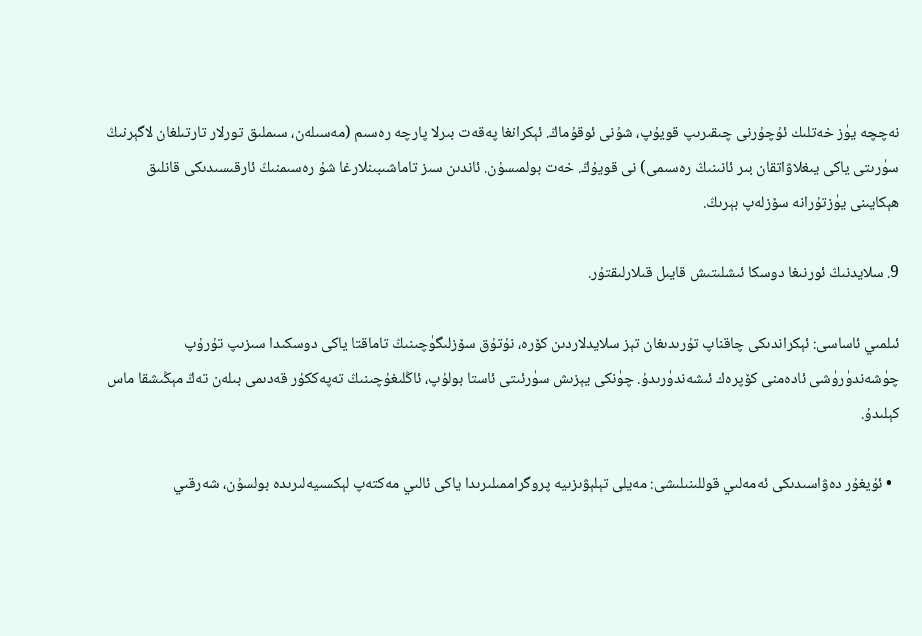نەچچە يۈز خەتلىك ئۇچۇرنى چىقىرىپ قويۇپ، شۇنى ئوقۇماڭ. ئېكرانغا پەقەت بىرلا پارچە رەسىم (مەسىلەن، سىملىق تورلار تارتىلغان لاگېرنىڭ سۈرىتى ياكى يىغلاۋاتقان بىر ئانىنىڭ رەسىمى) نى قويۇڭ. خەت بولمىسۇن. ئاندىن سىز تاماشىبىنلارغا شۇ رەسىمنىڭ ئارقىسىدىكى قانلىق ھېكايىنى يۈزتۇرانە سۆزلەپ بېرىڭ.

9. سلايدنىڭ ئورنىغا دوسكا ئىشلىتىش قايىل قىلارلىقتۇر.

ئىلمىي ئاساسى: ئېكراندىكى چاقناپ تۇرىدىغان تېز سلايدلاردىن كۆرە، نۇتۇق سۆزلىگۈچىنىڭ تاماقتا ياكى دوسكىدا سىزىپ تۇرۇپ چۈشەندۈرۈشى ئادەمنى كۆپرەك ئىشەندۈرىدۇ. چۈنكى يېزىش سۈرئىتى ئاستا بولۇپ، ئاڭلىغۇچىنىڭ تەپەككۇر قەدىمى بىلەن تەڭ مېڭىشقا ماس كېلىدۇ.

  • ئۇيغۇر دەۋاسىدىكى ئەمەلىي قوللىنىلىشى: مەيلى تېلېۋىزىيە پروگراممىلىرىدا ياكى ئالىي مەكتەپ لېكسىيەلىرىدە بولسۇن، شەرقىي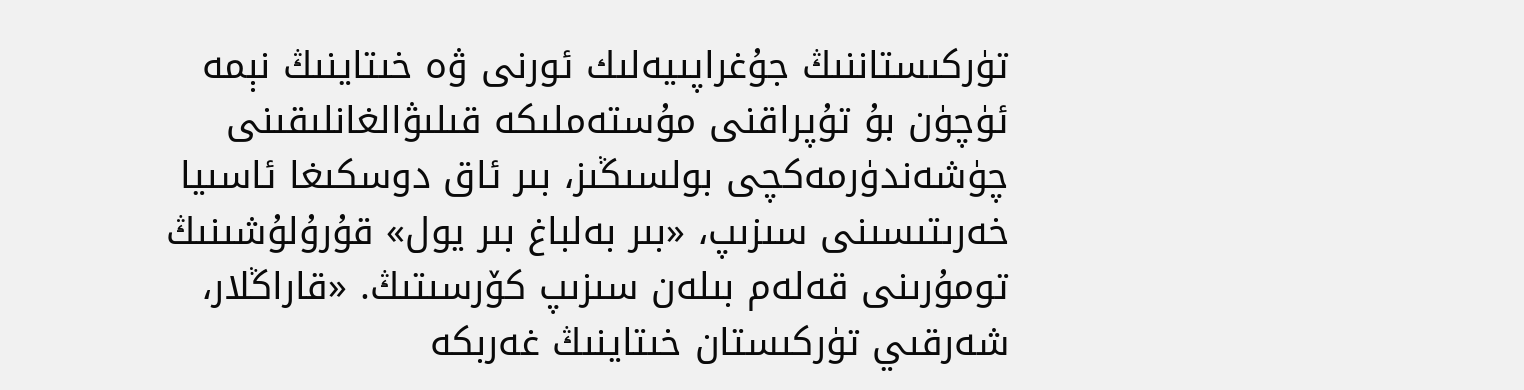تۈركىستاننىڭ جۇغراپىيەلىك ئورنى ۋە خىتاينىڭ نېمە ئۈچۈن بۇ تۇپراقنى مۇستەملىكە قىلىۋالغانلىقىنى چۈشەندۈرمەكچى بولسىڭىز، بىر ئاق دوسكىغا ئاسىيا خەرىتىسىنى سىزىپ، «بىر بەلباغ بىر يول» قۇرۇلۇشىنىڭ تومۇرىنى قەلەم بىلەن سىزىپ كۆرسىتىڭ. «قاراڭلار، شەرقىي تۈركىستان خىتاينىڭ غەربكە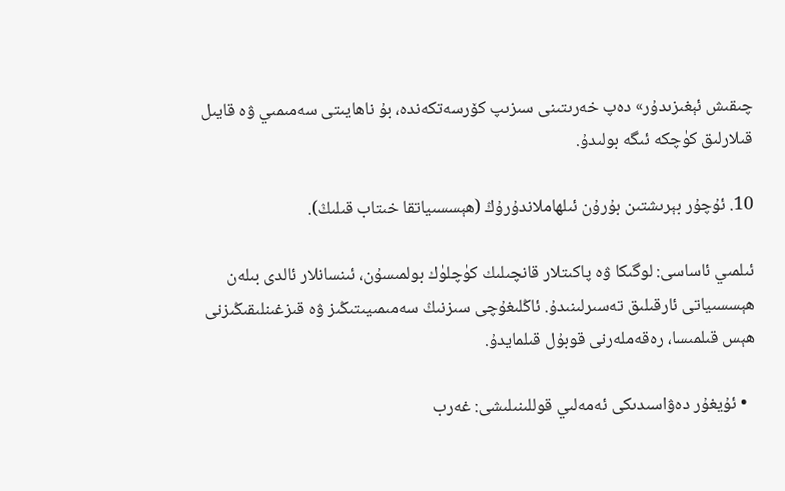چىقىش ئېغىزىدۇر» دەپ خەرىتىنى سىزىپ كۆرسەتكەندە، بۇ ناھايىتى سەمىمىي ۋە قايىل قىلارلىق كۈچكە ئىگە بولىدۇ.

10. ئۇچۇر بېرىشتىن بۇرۇن ئىلھاملاندۇرۇڭ (ھېسسىياتقا خىتاب قىلىڭ).

ئىلمىي ئاساسى: لوگىكا ۋە پاكىتلار قانچىلىك كۈچلۈك بولمىسۇن، ئىنسانلار ئالدى بىلەن ھېسسىياتى ئارقىلىق تەسىرلىنىدۇ. ئاڭلىغۇچى سىزنىڭ سەمىمىيىتىڭىز ۋە قىزغىنلىقىڭىزنى ھېس قىلمىسا، رەقەملەرنى قوبۇل قىلمايدۇ.

  • ئۇيغۇر دەۋاسىدىكى ئەمەلىي قوللىنىلىشى: غەرب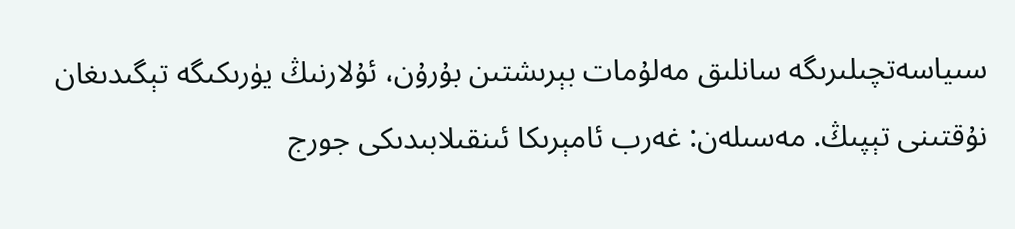سىياسەتچىلىرىگە سانلىق مەلۇمات بېرىشتىن بۇرۇن، ئۇلارنىڭ يۈرىكىگە تېگىدىغان نۇقتىنى تېپىڭ. مەسىلەن: غەرب ئامېرىكا ئىنقىلابىدىكى جورج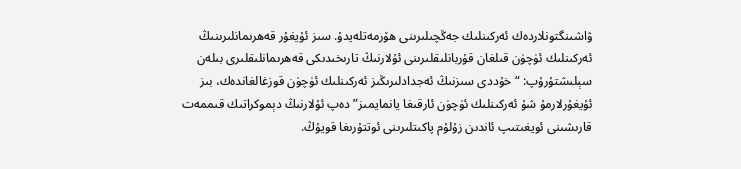ۋاشىنگتونلاردەك ئەركىنلىك جەڭچىلىرىنى ھۆرمەتلەيدۇ. سىز ئۇيغۇر قەھرىمانلىرىنىڭ ئەركىنلىك ئۈچۈن قىلغان قۇربانلىقلىرىنى ئۇلارنىڭ تارىخىدىكى قەھرىمانلىقلىرى بىلەن سېلىشتۇرۇپ: “خۇددى سىزنىڭ ئەجدادلىرىڭىز ئەركىنلىك ئۈچۈن قوزغالغاندەك، بىز ئۇيغۇرلارمۇ شۇ ئەركىنلىك ئۈچۈن ئارقىغا يانمايمىز” دەپ ئۇلارنىڭ دېموكراتىك قىممەت قارىشىنى ئويغىتىپ ئاندىن زۇلۇم پاكىتلىرىنى ئوتتۇرىغا قويۇڭ.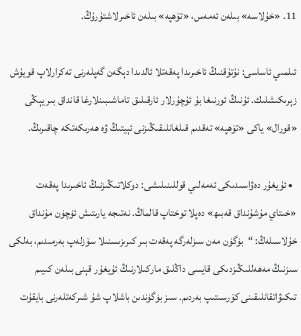11. «خۇلاسە» بىلەن ئەمەس، «تۆھپە» بىلەن ئاخىرلاشتۇرۇڭ.

ئىلمىي ئاساسى: نۇتۇقنىڭ ئاخىرىدا پەقەتلا ئالدىدا دېگەن گەپلەرنى تەكرارلاپ قويۇش زېرىكىشلىك. ئۇنىڭ ئورنىغا بۇ ئۇچۇرلار ئارقىلىق تاماشىبىنلارغا قانداق بىر يېڭى «قورال» ياكى «تۆھپە» تەقدىم قىلغانلىقىڭىزنى ئېيتىڭ ۋە ھەرىكەتكە چاقىرىڭ.

  • ئۇيغۇر دەۋاسىدىكى ئەمەلىي قوللىنىلىشى: دوكلاتىڭىزنىڭ ئاخىرىدا پەقەت «خىتاي مۇشۇنداق قەبىھ» دەپلا توختاپ قالماڭ. نەتىجە يارىتىش ئۈچۈن مۇنداق خۇلاسىلەڭ: “بۈگۈن مەن سىزلەرگە پەقەت بىر كىرىزىسنىلا سۆزلەپ بەرمىدىم، بەلكى سىزنىڭ مەھەللىڭىزدىكى قايسى داڭلىق ماركىلارنىڭ ئۇيغۇر قېنى بىلەن كىيىم تىكىۋاتقانلىقىنى كۆرسىتىپ بەردىم. سىز بۈگۈندىن باشلاپ شۇ شىركەتلەرنى بايقۇت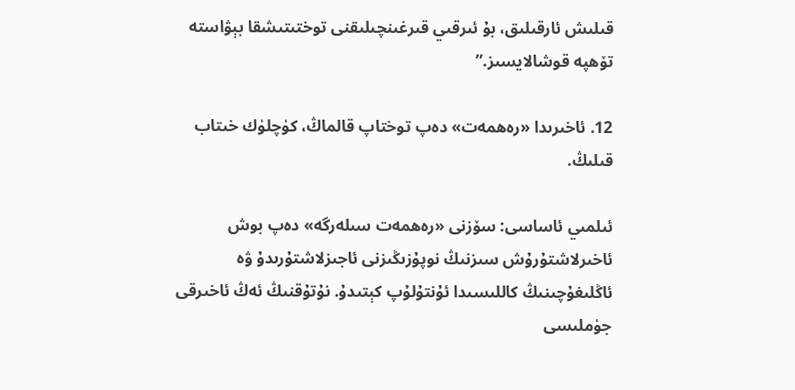قىلىش ئارقىلىق، بۇ ئىرقىي قىرغىنچىلىقنى توختىتىشقا بېۋاستە تۆھپە قوشالايسىز.”

12. ئاخىرىدا «رەھمەت» دەپ توختاپ قالماڭ، كۈچلۈك خىتاب قىلىڭ.

ئىلمىي ئاساسى: سۆزنى «رەھمەت سىلەرگە» دەپ بوش ئاخىرلاشتۇرۇش سىزنىڭ نوپۇزىڭىزنى ئاجىزلاشتۇرىدۇ ۋە ئاڭلىغۇچىنىڭ كاللىسىدا ئۇنتۇلۇپ كېتىدۇ. نۇتۇقنىڭ ئەڭ ئاخىرقى جۈملىسى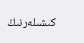كىشىلەرنىڭ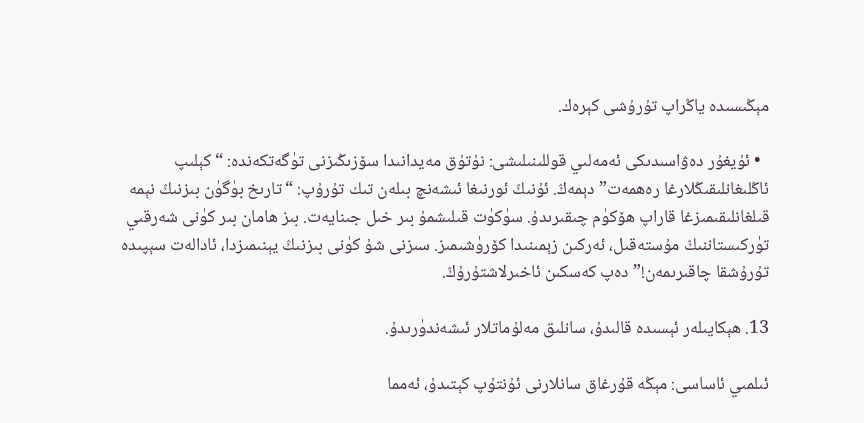مېڭىسىدە ياڭراپ تۇرۇشى كېرەك.

  • ئۇيغۇر دەۋاسىدىكى ئەمەلىي قوللىنىلىشى: نۇتۇق مەيدانىدا سۆزىڭىزنى تۈگەتكەندە: “كېلىپ ئاڭلىغانلىقىڭلارغا رەھمەت” دېمەڭ. ئۇنىڭ ئورنىغا ئىشەنچ بىلەن تىك تۇرۇپ: “تارىخ بۈگۈن بىزنىڭ نېمە قىلغانلىقىمىزغا قاراپ ھۆكۈم چىقىرىدۇ. سۈكۈت قىلىشمۇ بىر خىل جىنايەت. بىز ھامان بىر كۈنى شەرقىي تۈركىستاننىڭ مۇستەقىل، ئەركىن زېمىنىدا كۆرۈشىمىز. سىزنى شۇ كۈنى بىزنىڭ يېنىمىزدا، ئادالەت سېپىدە تۇرۇشقا چاقىرىمەن!” دەپ كەسكىن ئاخىرلاشتۇرۇڭ.

13. ھېكايىلەر ئېسىدە قالىدۇ، سانلىق مەلۇماتلار ئىشەندۈرىدۇ.

ئىلمىي ئاساسى: مېڭە قۇرغاق سانلارنى ئۇنتۇپ كېتىدۇ، ئەمما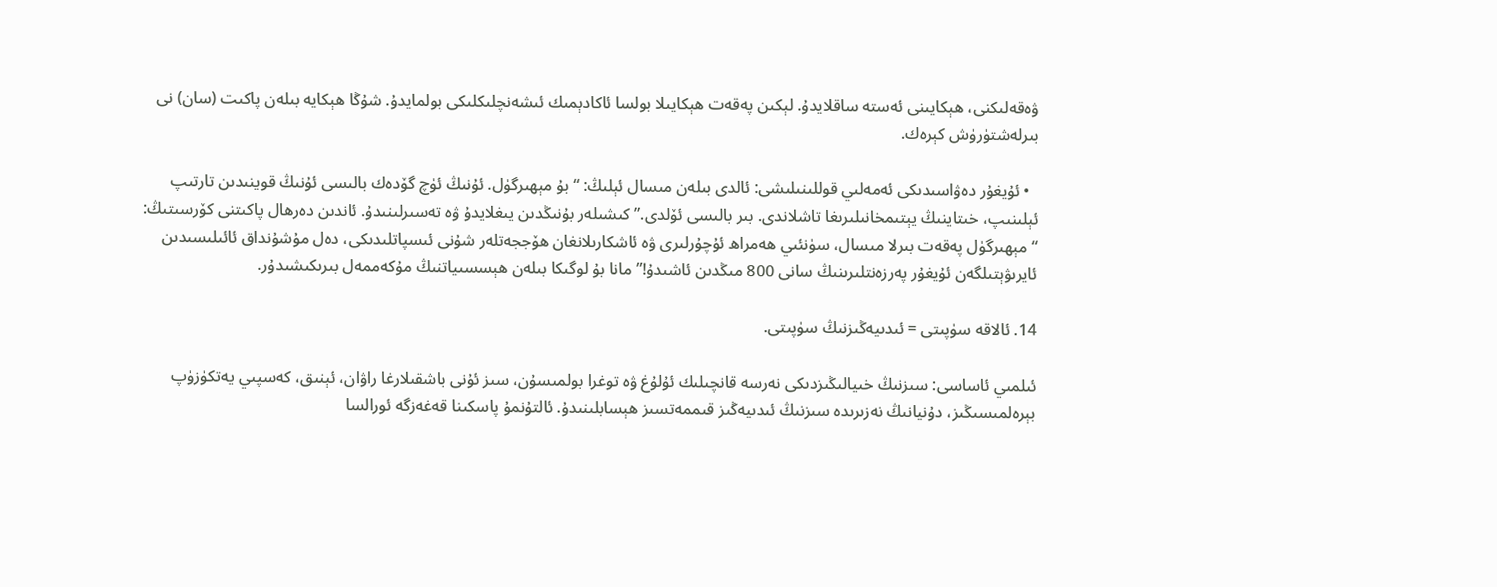ۋەقەلىكنى، ھېكايىنى ئەستە ساقلايدۇ. لېكىن پەقەت ھېكايىلا بولسا ئاكادېمىك ئىشەنچلىكلىكى بولمايدۇ. شۇڭا ھېكايە بىلەن پاكىت (سان) نى بىرلەشتۈرۈش كېرەك.

  • ئۇيغۇر دەۋاسىدىكى ئەمەلىي قوللىنىلىشى: ئالدى بىلەن مىسال ئېلىڭ: “بۇ مېھىرگۈل. ئۇنىڭ ئۈچ گۆدەك بالىسى ئۇنىڭ قوينىدىن تارتىپ ئېلىنىپ، خىتاينىڭ يېتىمخانىلىرىغا تاشلاندى. بىر بالىسى ئۆلدى.” كىشىلەر بۇنىڭدىن يىغلايدۇ ۋە تەسىرلىنىدۇ. ئاندىن دەرھال پاكىتنى كۆرسىتىڭ: “مېھىرگۈل پەقەت بىرلا مىسال، سۈنئىي ھەمراھ ئۇچۇرلىرى ۋە ئاشكارىلانغان ھۆججەتلەر شۇنى ئىسپاتلىدىكى، دەل مۇشۇنداق ئائىلىسىدىن ئايرىۋېتىلگەن ئۇيغۇر پەرزەنتلىرىنىڭ سانى 800 مىڭدىن ئاشىدۇ!” مانا بۇ لوگىكا بىلەن ھېسسىياتنىڭ مۇكەممەل بىرىكىشىدۇر.

14. ئالاقە سۈپىتى = ئىدىيەڭىزنىڭ سۈپىتى.

ئىلمىي ئاساسى: سىزنىڭ خىيالىڭىزدىكى نەرسە قانچىلىك ئۇلۇغ ۋە توغرا بولمىسۇن، سىز ئۇنى باشقىلارغا راۋان، ئېنىق، كەسپىي يەتكۈزۈپ بېرەلمىسىڭىز، دۇنيانىڭ نەزىرىدە سىزنىڭ ئىدىيەڭىز قىممەتسىز ھېسابلىنىدۇ. ئالتۇنمۇ پاسكىنا قەغەزگە ئورالسا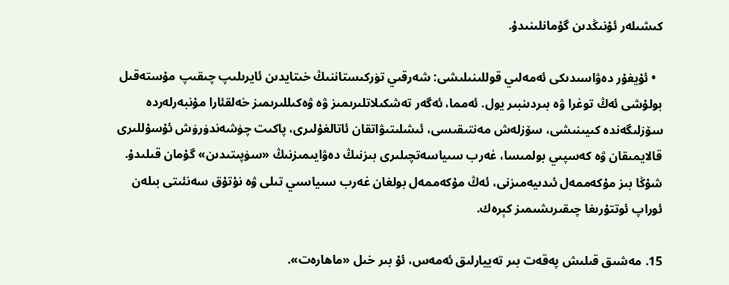كىشىلەر ئۇنىڭدىن گۇمانلىنىدۇ.

  • ئۇيغۇر دەۋاسىدىكى ئەمەلىي قوللىنىلىشى: شەرقىي تۈركىستاننىڭ خىتايدىن ئايرىلىپ چىقىپ مۇستەقىل بولۇشى ئەڭ توغرا ۋە بىردىنبىر يول. ئەمما، ئەگەر تەشكىلاتلىرىمىز ۋە ۋەكىللىرىمىز خەلقئارا مۇنبەرلەردە سۆزلىگەندە كىيىنىشى، سۆزلەش مەنتىقىسى، ئىشلىتىۋاتقان ئاتالغۇلىرى، پاكىت چۈشەندۈرۈش ئۇسۇللىرى قالايمىقان ۋە كەسپىي بولمىسا، غەرب سىياسەتچىلىرى بىزنىڭ دەۋايىمىزنىڭ «سۈپىتىدىن» گۇمان قىلىدۇ. شۇڭا بىز مۇكەممەل ئىدىيەمىزنى، ئەڭ مۇكەممەل بولغان غەرب سىياسىي تىلى ۋە نۇتۇق سەنئىتى بىلەن ئوراپ ئوتتۇرىغا چىقىرىشىمىز كېرەك.

15. مەشىق قىلىش پەقەت بىر تەييارلىق ئەمەس، ئۇ بىر خىل «ماھارەت».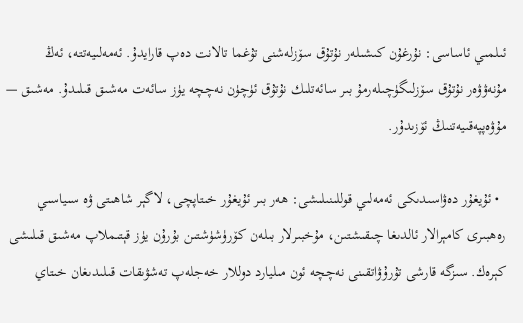ئىلمىي ئاساسى: نۇرغۇن كىشىلەر نۇتۇق سۆزلەشنى تۇغما تالانت دەپ قارايدۇ. ئەمەلىيەتتە، ئەڭ مۇنەۋۋەر نۇتۇق سۆزلىگۈچىلەرمۇ بىر سائەتلىك نۇتۇق ئۈچۈن نەچچە يۈز سائەت مەشىق قىلىدۇ. مەشىق — مۇۋەپپەقىيەتنىڭ ئۆزىدۇر.

  • ئۇيغۇر دەۋاسىدىكى ئەمەلىي قوللىنىلىشى: ھەر بىر ئۇيغۇر خىتاپچى، لاگېر شاھىتى ۋە سىياسىي رەھبىرى كامېرالار ئالدىغا چىقىشتىن، مۇخبىرلار بىلەن كۆرۈشۈشتىن بۇرۇن يۈز قېتىملاپ مەشىق قىلىشى كېرەك. سىزگە قارشى تۇرۇۋاتقىنى نەچچە ئون مىليارد دوللار خەجلەپ تەشۋىقات قىلىدىغان خىتاي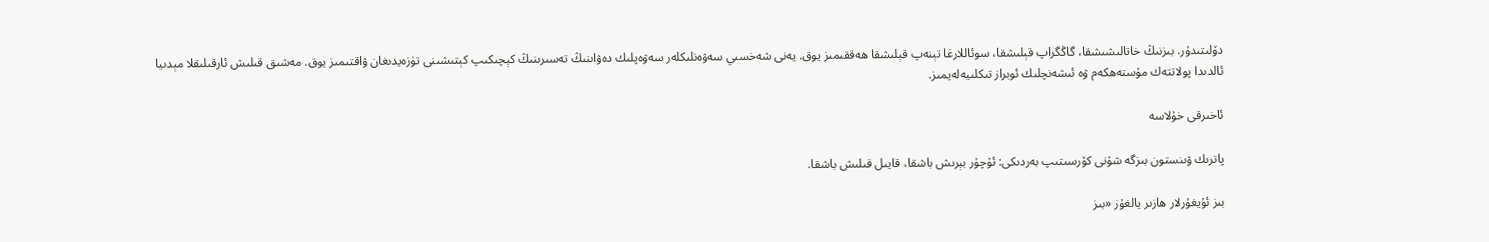دۆلىتىدۇر. بىزنىڭ خاتالىشىشقا، گاڭگراپ قېلىشقا، سوئاللارغا تېنەپ قېلىشقا ھەققىمىز يوق. يەنى شەخسىي سەۋەنلىكلەر سەۋەپلىك دەۋاىنىڭ تەسىرىنىڭ كېچىكىپ كېتىشىنى تۈزەيدىغان ۋاقتىمىز يوق. مەشىق قىلىش ئارقىلىقلا مېدىيا ئالدىدا پولاتتەك مۇستەھكەم ۋە ئىشەنچلىك ئوبراز تىكلىيەلەيمىز.

ئاخىرقى خۇلاسە

پاترىك ۋىنستون بىزگە شۇنى كۆرسىتىپ بەردىكى: ئۇچۇر بېرىش باشقا، قايىل قىلىش باشقا.

بىز ئۇيغۇرلار ھازىر يالغۇز «بىز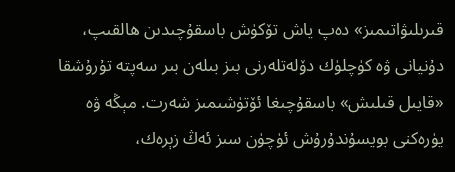قىرىلىۋاتىمىز» دەپ ياش تۆكۈش باسقۇچىدىن ھالقىپ، دۇنيانى ۋە كۈچلۈك دۆلەتلەرنى بىز بىلەن بىر سەپتە تۇرۇشقا «قايىل قىلىش» باسقۇچىغا ئۆتۈشىمىز شەرت. مېڭە ۋە يۈرەكنى بويسۇندۇرۇش ئۈچۈن سىز ئەڭ زېرەك،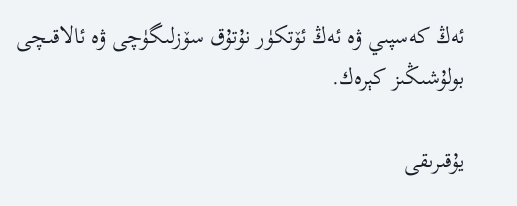ئەڭ كەسپىي ۋە ئەڭ ئۆتكۈر نۇتۇق سۆزلىگۈچى ۋە ئالاقىچى بولۇشىڭىز كېرەك.

يۇقىرىقى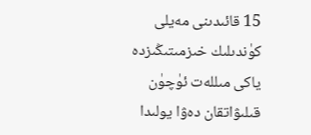15 قائىدىنى مەيلى كۈندىلىك خىزمىتىڭىزدە ياكى مىللەت ئۈچۈن قىلىۋاتقان دەۋا يولىدا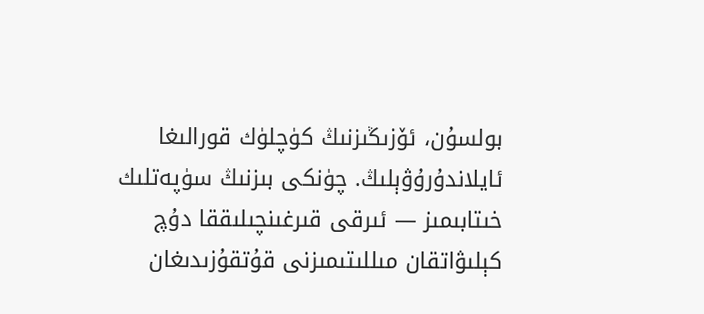بولسۇن، ئۆزىڭىزنىڭ كۈچلۈك قورالىغا ئايلاندۇرۇۋېلىڭ. چۈنكى بىزنىڭ سۈپەتلىك خىتابىمىز — ئىرقى قىرغىنچىلىققا دۇچ كېلىۋاتقان مىللىتىمىزنى قۇتقۇزىدىغان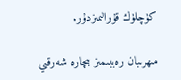كۈچلۈك قۇرالىمىزدۇر.

مىھرىبان رەببىمىز بىچارە شەرقىي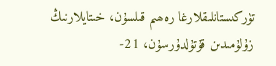تۈركىستانلىقلارغا رەھىم قىلسۇن، خىتايلارنىڭ زۇلۇمىدىن قۇتۇلدۇرسۇن، 21-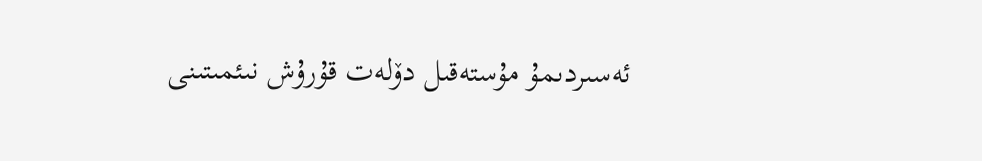ئەسىردىمۇ مۇستەقىل دۆلەت قۇرۇش نىئمىتىنى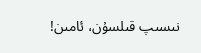نىسىپ قىلسۇن، ئامىن!